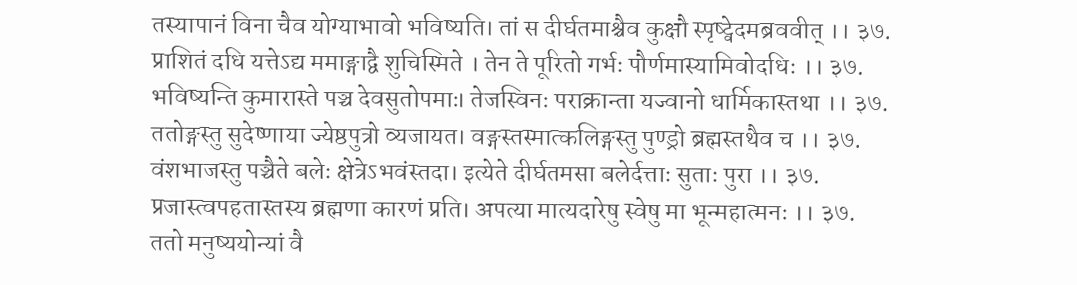तस्यापानं विना चैव योग्याभावो भविष्यति। तां स दीर्घतमाश्चैव कुक्षौ स्पृष्ट्वेदमब्रववीत् ।। ३७.
प्राशितं दधि यत्तेऽद्य ममाङ्गाद्वै शुचिस्मिते । तेन ते पूरितो गर्भः पौर्णमास्यामिवोदधिः ।। ३७.
भविष्यन्ति कुमारास्ते पञ्च देवसुतोपमाः। तेजस्विनः पराक्रान्ता यज्वानो धार्मिकास्तथा ।। ३७.
ततोङ्गस्तु सुदेष्णाया ज्येष्ठपुत्रो व्यजायत। वङ्गस्तस्मात्कलिङ्गस्तु पुण्ड्रो ब्रह्मस्तथैव च ।। ३७.
वंशभाजस्तु पञ्चैते बलेः क्षेत्रेऽभवंस्तदा। इत्येते दीर्घतमसा बलेर्दत्ताः सुताः पुरा ।। ३७.
प्रजास्त्वपहतास्तस्य ब्रह्मणा कारणं प्रति। अपत्या मात्यदारेषु स्वेषु मा भून्महात्मनः ।। ३७.
ततो मनुष्ययोन्यां वै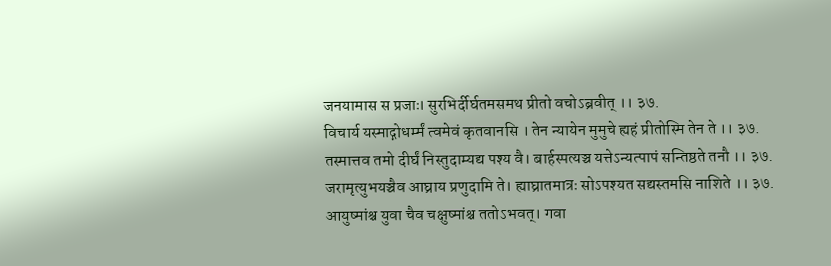जनयामास स प्रजाः। सुरभिर्दीर्घतमसमथ प्रीतो वचोऽब्रवीत् ।। ३७.
विचार्य यस्माद्गोधर्म्मं त्वमेवं कृतवानसि । तेन न्यायेन मुमुचे ह्यहं प्रीतोस्मि तेन ते ।। ३७.
तस्मात्तव तमो दीर्घं निस्तुदाम्यद्य पश्य वै। बार्हस्पत्यञ्च यत्तेऽन्यत्पापं सन्तिष्ठते तनौ ।। ३७.
जरामृत्युभयञ्चैव आघ्राय प्रणुदामि ते। ह्याघ्रातमात्रः सोऽपश्यत सद्यस्तमसि नाशिते ।। ३७.
आयुष्मांश्च युवा चैव चक्षुष्मांश्च ततोऽभवत्। गवा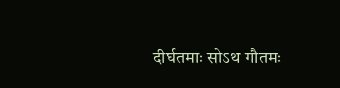दीर्घतमाः सोऽथ गौतमः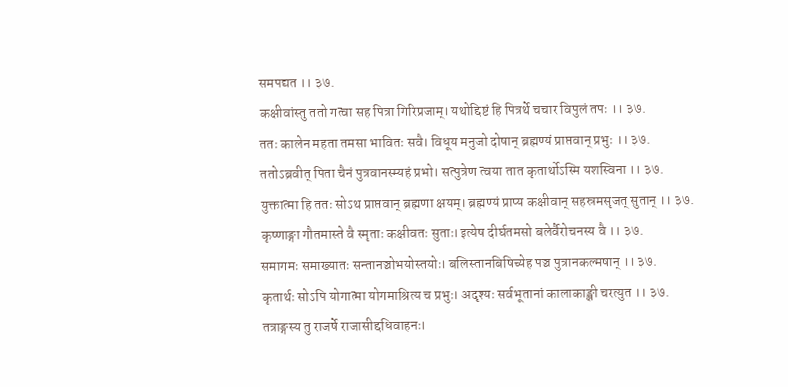समपद्यत ।। ३७.
कक्षीवांस्तु ततो गत्वा सह पित्रा गिरिप्रजाम्। यथोद्दिष्टं हि पित्रर्थे चचार विपुलं तपः ।। ३७.
ततः कालेन महता तमसा भावितः सवै। विधूय मनुजो दोषान् ब्रह्मण्यं प्राप्तवान् प्रभुः ।। ३७.
ततोऽब्रवीत् पिता चैनं पुत्रवानस्म्यहं प्रभो। सत्पुत्रेण त्वया तात कृतार्थोऽस्मि यशस्विना ।। ३७.
युक्तात्मा हि ततः सोऽथ प्राप्तवान् ब्रह्मणा क्षयम्। ब्रह्मण्यं प्राप्य कक्षीवान् सहस्रमसृजत् सुतान् ।। ३७.
कृष्णाङ्गा गौतमास्ते वै स्मृताः कक्षीवतः सुताः। इत्येष दीर्घतमसो बलेर्वैरोचनस्य वै ।। ३७.
समागमः समाख्यातः सन्तानञ्चोभयोस्तयोः। बलिस्तानबिषिच्येह पञ्च पुत्रानकल्मषान् ।। ३७.
कृतार्थः सोऽपि योगात्मा योगमाश्रित्य च प्रभुः। अदृश्यः सर्वभूतानां कालाकाङ्क्षी चरत्युत ।। ३७.
तत्राङ्गस्य तु राजर्षे राजासीद्दधिवाहनः।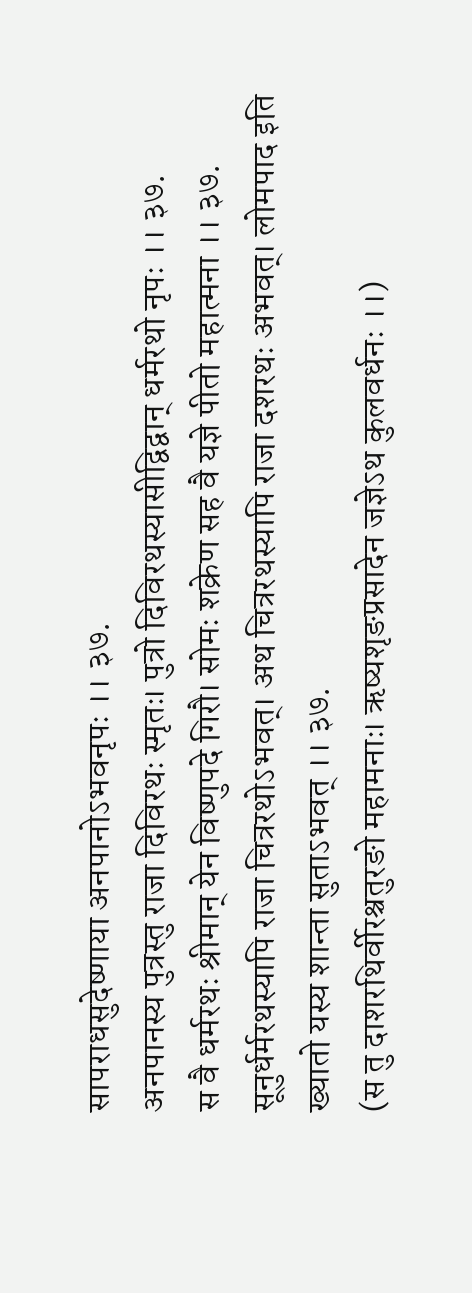सापराधसुदेष्णाया अनपानोऽभवनृपः ।। ३७.
अनपानस्य पुत्रस्तु राजा दिविरथः स्मृतः। पुत्रो दिविरथस्यासीद्विद्वान् धर्मरथो नृपः ।। ३७.
स वै धर्मरथः श्रीमान् येन विष्णुपदे गिरौ। सोमः शक्रेण सह वै यज्ञे पीतो महात्मना ।। ३७.
सूनुर्धर्मरथस्यापि राजा चित्ररथोऽभवत्। अथ चित्ररथस्यापि राजा दशरथः अभवत्। लोमपाद इति ख्यातो यस्य शान्ता सुताऽभवत् ।। ३७.
(स तु दाशरथिर्वीरश्चतुरङो महामनाः। ऋष्यशृङप्रसादेन जज्ञेऽथ कुलवर्धनः ।।)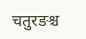चतुरङश्च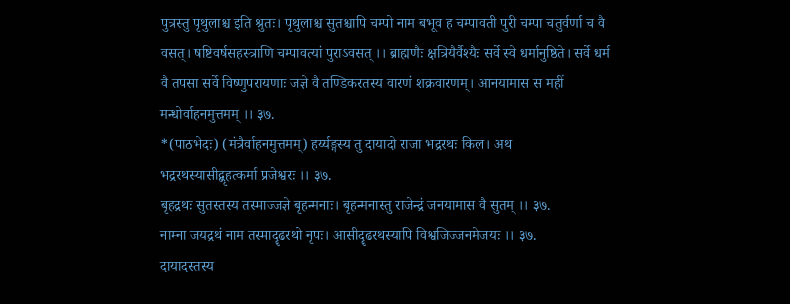पुत्रस्तु पृथुलाश्च इति श्रुतः। पृथुलाश्च सुतश्चापि चम्पो नाम बभूव ह चम्पावती पुरी चम्पा चतुर्वर्णा च वै वसत्। षष्टिवर्षसहस्त्राणि चम्पावत्यां पुराऽवसत् ।। ब्राह्मणैः क्षत्रियैर्वैश्यैः सर्वे स्वे धर्मानुष्ठिते। सर्वे धर्म वै तपसा सर्वे विष्णुपरायणाः जज्ञे वै तण्डिकरतस्य वारणं शक्रवारणम्। आनयामास स महीं मन्धोर्वाहनमुत्तमम् ।। ३७.
*(पाठभेदः) (मंत्रैर्वाहनमुत्तमम्) हर्य्यङ्गस्य तु दायादो राजा भद्ररथः किल। अथ भद्ररथस्यासीद्बृहत्कर्मा प्रजेश्वरः ।। ३७.
बृहद्रथः सुतस्तस्य तस्माज्जज्ञे बृहन्मनाः। बृहन्मनास्तु राजेन्द्रं जनयामास वै सुतम् ।। ३७.
नाम्ना जयद्रथं नाम तस्मादॄढरथो नृपः। आसीदॄढरथस्यापि विश्वजिज्जनमेजयः ।। ३७.
दायादस्तस्य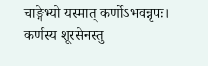चाङ्गेभ्यो यस्मात् कर्णोऽभवन्नृपः। कर्णस्य शूरसेनस्तु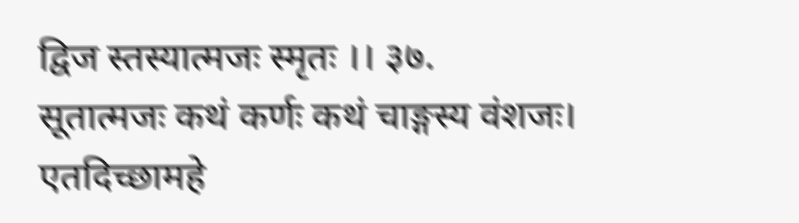द्विज स्तस्यात्मजः स्मृतः ।। ३७.
सूतात्मजः कथं कर्णः कथं चाङ्गस्य वंशजः। एतदिच्छामहे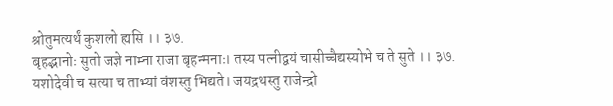श्रोतुमत्यर्थं कुशलो ह्यसि ।। ३७.
बृहद्भानोः सुतो जज्ञे नाम्ना राजा बृहन्मनाः। तस्य पत्नीद्वयं चासीच्चैद्यस्योभे च ते सुते ।। ३७.
यशोदेवी च सत्या च ताभ्यां वंशस्तु भिद्यते। जयद्रथस्तु राजेन्द्रो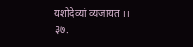यशोदेव्यां व्यजायत ।। ३७.